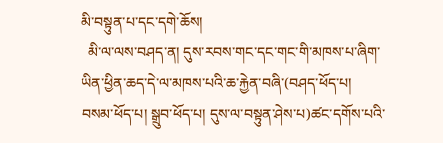མི་བསྟུན་པ་དང་དགེ་ཆོས།
  མི་ལ་ལས་བཤད་ན། དུས་རབས་གང་དང་གང་གི་མཁས་པ་ཞིག་ཡིན་ཕྱིན་ཆད་དེ་ལ་མཁས་པའི་ཆ་རྐྱེན་བཞི་(བཤད་ཕོད་པ། བསམ་ཕོད་པ། སྒྲུབ་ཕོད་པ། དུས་ལ་བསྟུན་ཤེས་པ)ཚང་དགོས་པའི་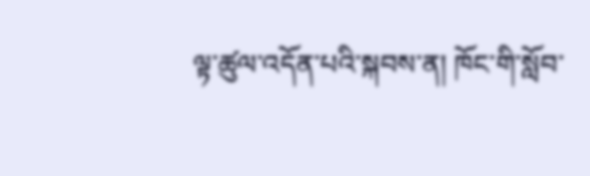ལྟ་ཚུལ་འདོན་པའི་སྐབས་ན། ཁོང་གི་སློབ་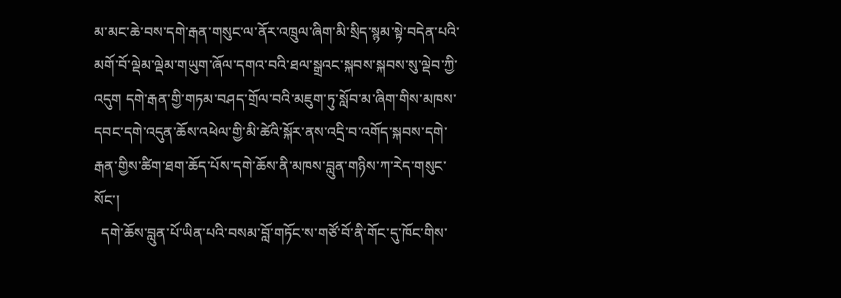མ་མང་ཆེ་བས་དགེ་རྒན་གསུང་ལ་ནོར་འཁྲུལ་ཞིག་མི་སྲིད་སྙམ་སྟེ་བདེན་པའི་མགོ་བོ་ལྡེམ་ལྡེམ་གཡུག་ཞོལ་དགའ་བའི་ཐལ་སྒྲའང་སྐབས་སྐབས་སུ་ལྡེབ་ཀྱི་འདུག དགེ་རྒན་གྱི་གཏམ་བཤད་གྲོལ་བའི་མཇུག་ཏུ་སློབ་མ་ཞིག་གིས་མཁས་དབང་དགེ་འདུན་ཆོས་འཕེལ་གྱི་མི་ཚེའི་སྐོར་ནས་འདྲི་བ་འགོད་སྐབས་དགེ་རྒན་གྱིས་ཚིག་ཐག་ཆོད་པོས་དགེ་ཆོས་ནི་མཁས་བླུན་གཉིས་ཀ་རེད་གསུང་སོང་།
  དགེ་ཆོས་བླུན་པོ་ཡིན་པའི་བསམ་བློ་གཏོང་ས་གཙོ་བོ་ནི་གོང་དུ་ཁོང་གིས་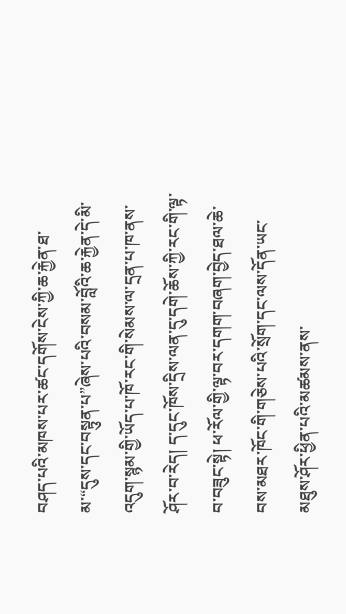བཤད་པའི་མཁས་པར་ཚང་དགོས་ངེས་ཀྱི་ཆ་རྐྱེན་ཐ་མ་“དུས་དང་བསྟུན་པ”ཞེས་པའི་བསམ་བློའི་ཆ་རྐྱེན་དེ་མི་འདུག་སྙམ་གྱི་ཡོད་པ་ཁོ་རང་གི་སེམས་ལ་དྲན་པ་ཁ་ནས་ཤོར་བ་རེད། ད་དུང་ཁོས་དྲིས་ལན་དུ་དགེ་ཆོས་ཀྱི་རང་གི་ལྟ་བ་བཟུང་སྟེ། ཕ་རོལ་གྱི་ལྟ་བར་དགག་བཞག་བྱེད་ཐལ་ཆེ་བས་མཐར་ཁོང་གི་གཅེས་པའི་སྲོག་དང་ལས་དོན་ཡང་མཐུས་ཤོར་ཕྱིན་པའི་མཚམས་ནས་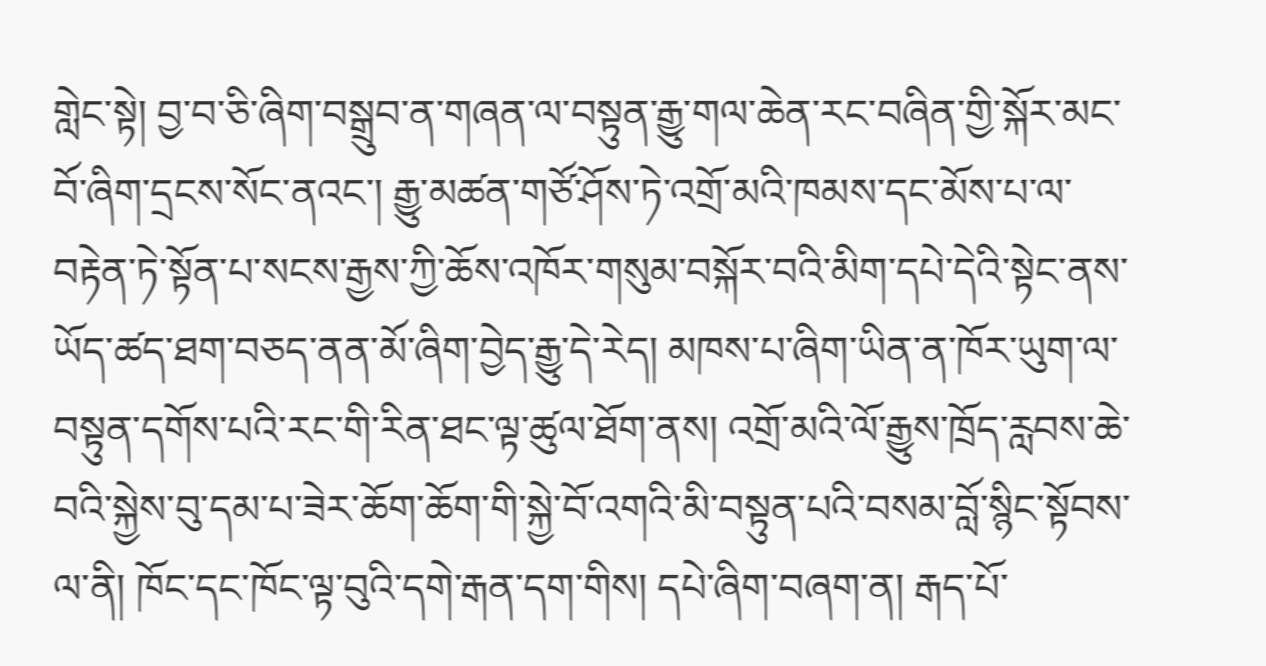གླེང་སྟེ། བྱ་བ་ཅི་ཞིག་བསྒྲུབ་ན་གཞན་ལ་བསྟུན་རྒྱུ་གལ་ཆེན་རང་བཞིན་གྱི་སྐོར་མང་བོ་ཞིག་དྲངས་སོང་ནའང་། རྒྱུ་མཚན་གཙོ་ཤོས་ཏེ་འགྲོ་མའི་ཁམས་དང་མོས་པ་ལ་བརྟེན་ཏེ་སྟོན་པ་སངས་རྒྱས་ཀྱི་ཆོས་འཁོར་གསུམ་བསྐོར་བའི་མིག་དཔེ་དེའི་སྟེང་ནས་ཡོད་ཚད་ཐག་བཅད་ནན་མོ་ཞིག་བྱེད་རྒྱུ་དེ་རེད། མཁས་པ་ཞིག་ཡིན་ན་ཁོར་ཡུག་ལ་བསྟུན་དགོས་པའི་རང་གི་རིན་ཐང་ལྟ་ཚུལ་ཐོག་ནས། འགྲོ་མའི་ལོ་རྒྱུས་ཁྲོད་རླབས་ཆེ་བའི་སྐྱེས་བུ་དམ་པ་ཟེར་ཆོག་ཆོག་གི་སྐྱེ་བོ་འགའི་མི་བསྟུན་པའི་བསམ་བློ་སྙིང་སྟོབས་ལ་ནི། ཁོང་དང་ཁོང་ལྟ་བུའི་དགེ་རྒན་དག་གིས། དཔེ་ཞིག་བཞག་ན། རྒད་པོ་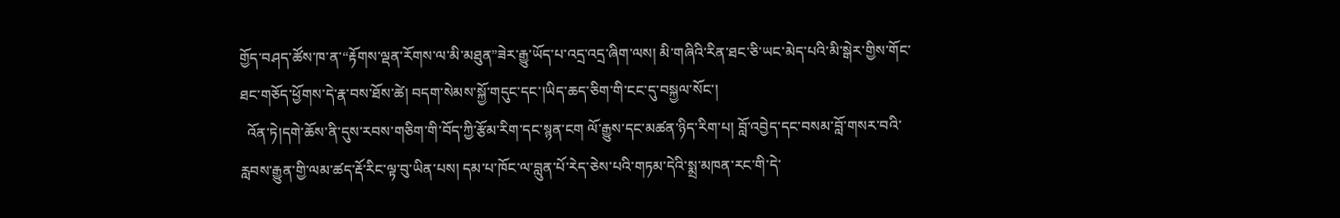གྱོད་བཤད་ཚོས་ཁ་ན་“རྟོགས་ལྡན་རོགས་ལ་མི་མཐུན”ཟེར་རྒྱུ་ཡོད་པ་འདྲ་འདྲ་ཞིག་ལས། མི་གཞིའི་རིན་ཐང་ཅི་ཡང་མེད་པའི་མི་སྒེར་གྱིས་གོང་ཐང་གཅོད་ཕྱོགས་དེ་རྣ་བས་ཐོས་ཚེ། བདག་སེམས་སྐྱོ་གདུང་དང་།ཡིད་ཆད་ཅིག་གི་ངང་དུ་བསྐྱལ་སོང་།
  འོན་ཏེ།དགེ་ཆོས་ནི་དུས་རབས་གཅིག་གི་བོད་ཀྱི་རྩོམ་རིག་དང་སྙན་ངག ལོ་རྒྱུས་དང་མཚན་ཉིད་རིག་པ། བློ་འབྱེད་དང་བསམ་བློ་གསར་བའི་རླབས་རྒྱུན་གྱི་ལམ་ཚད་རྡོ་རིང་ལྟ་བུ་ཡིན་པས། དམ་པ་ཁོང་ལ་བླུན་པོ་རེད་ཅེས་པའི་གཏམ་དེའི་སྨྲ་མཁན་རང་གི་དེ་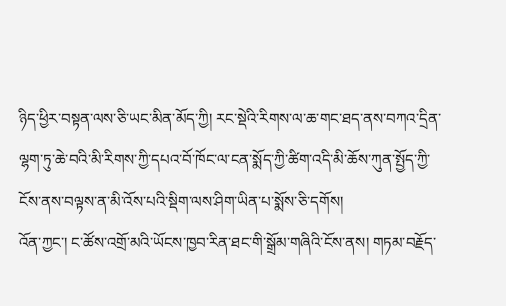ཉིད་ཕྱིར་བསྟན་ལས་ཅི་ཡང་མིན་མོད་ཀྱི། རང་སྡེའི་རིགས་ལ་ཆ་གང་ཐད་ནས་བཀའ་དྲིན་ལྷག་ཏུ་ཆེ་བའི་མི་རིགས་ཀྱི་དཔའ་བོ་ཁོང་ལ་ངན་སྨོད་ཀྱི་ཚིག་འདི་མི་ཆོས་ཀུན་སྤྱོད་ཀྱི་ངོས་ནས་བལྟས་ན་མི་འོས་པའི་སྡིག་ལས་ཤིག་ཡིན་པ་སྨོས་ཅི་དགོས།
འོན་ཀྱང་། ང་ཚོས་འགྲོ་མའི་ཡོངས་ཁྱབ་རིན་ཐང་གི་སྒྲོམ་གཞིའི་ངོས་ནས། གཏམ་བརྗོད་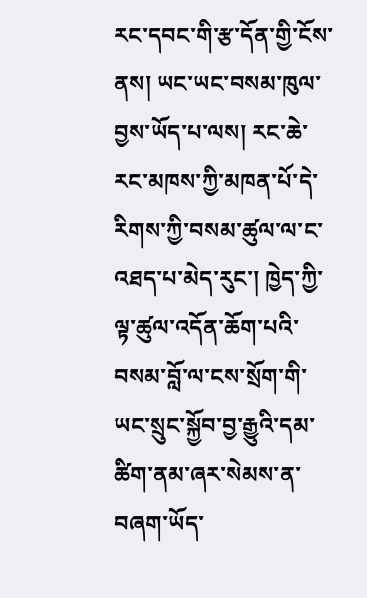རང་དབང་གི་རྩ་དོན་གྱི་ངོས་ནས། ཡང་ཡང་བསམ་ཁུལ་བྱས་ཡོད་པ་ལས། རང་ཆེ་རང་མཁས་ཀྱི་མཁན་པོ་དེ་རིགས་ཀྱི་བསམ་ཚུལ་ལ་ང་འཐད་པ་མེད་རུང་། ཁྱེད་ཀྱི་ལྟ་ཚུལ་འདོན་ཆོག་པའི་བསམ་བློ་ལ་ངས་སྲོག་གི་ཡང་སྲུང་སྐྱོབ་བྱ་རྒྱུའི་དམ་ཚིག་ནམ་ཞར་སེམས་ན་བཞག་ཡོད་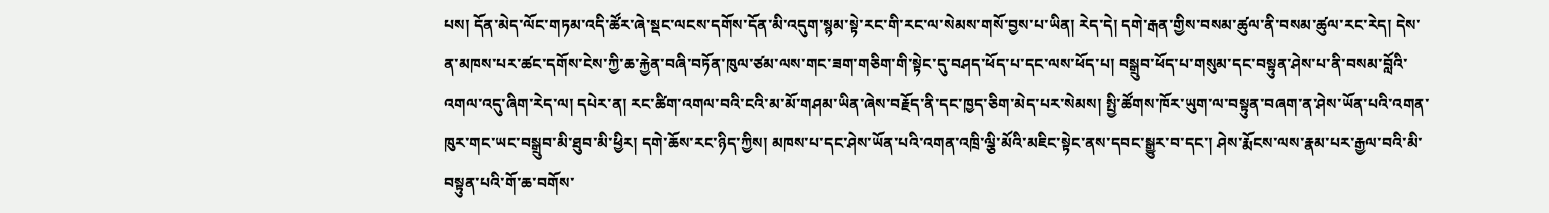པས། དོན་མེད་ལོང་གཏམ་འདི་ཚོར་ཞེ་སྡང་ལངས་དགོས་དོན་མི་འདུག་སྙམ་སྟེ་རང་གི་རང་ལ་སེམས་གསོ་བྱས་པ་ཡིན། རེད་དེ། དགེ་རྒན་གྱིས་བསམ་ཚུལ་ནི་བསམ་ཚུལ་རང་རེད། དེས་ན་མཁས་པར་ཚང་དགོས་ངེས་ཀྱི་ཆ་རྐྱེན་བཞི་བཏོན་ཁུལ་ཙམ་ལས་གང་ཟག་གཅིག་གི་སྟེང་དུ་བཤད་ཕོད་པ་དང་ལས་ཕོད་པ། བསྒྲུབ་ཕོད་པ་གསུམ་དང་བསྟུན་ཤེས་པ་ནི་བསམ་བློའི་འགལ་འདུ་ཞིག་རེད་ལ། དཔེར་ན། རང་ཚིག་འགལ་བའི་ངའི་མ་མོ་གཤམ་ཡིན་ཞེས་བརྗོད་ནི་དང་ཁྱད་ཅིག་མེད་པར་སེམས། སྤྱི་ཚོགས་ཁོར་ཡུག་ལ་བསྟུན་བཞག་ན་ཤེས་ཡོན་པའི་འགན་ཁུར་གང་ཡང་བསྒྲུབ་མི་ཐུབ་མི་ཕྱིར། དགེ་ཆོས་རང་ཉིད་ཀྱིས། མཁས་པ་དང་ཤེས་ཡོན་པའི་འགན་འཁྲི་ལྕི་མོའི་མཇིང་སྟེང་ནས་དབང་སྒྱུར་བ་དང་། ཤེས་རྨོངས་ལས་རྣམ་པར་རྒྱལ་བའི་མི་བསྟུན་པའི་གོ་ཆ་བགོས་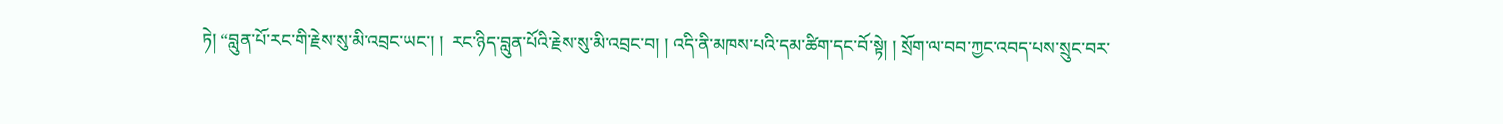ཏེ། “བླུན་པོ་རང་གི་རྗེས་སུ་མི་འབྲང་ཡང་། །  རང་ཉིད་བླུན་པོའི་རྗེས་སུ་མི་འབྲང་བ། ། འདི་ནི་མཁས་པའི་དམ་ཚིག་དང་བོ་སྟེ། ། སྲོག་ལ་བབ་ཀྱང་འབད་པས་སྲུང་བར་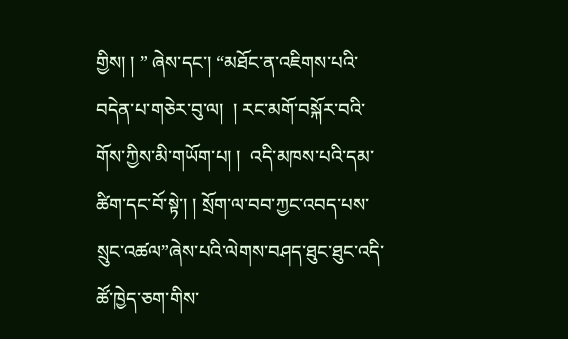གྱིས། ། ” ཞེས་དང་། “མཐོང་ན་འཇིགས་པའི་བདེན་པ་གཅེར་བུ་ལ།  ། རང་མགོ་བསྐོར་བའི་གོས་ཀྱིས་མི་གཡོག་པ། །  འདི་མཁས་པའི་དམ་ཚིག་དང་བོ་སྟེ་། ། སྲོག་ལ་བབ་ཀྱང་འབད་པས་སྲུང་འཚལ”ཞེས་པའི་ལེགས་བཤད་ཐུང་ཐུང་འདི་ཚོ་ཁྱེད་ཅག་གིས་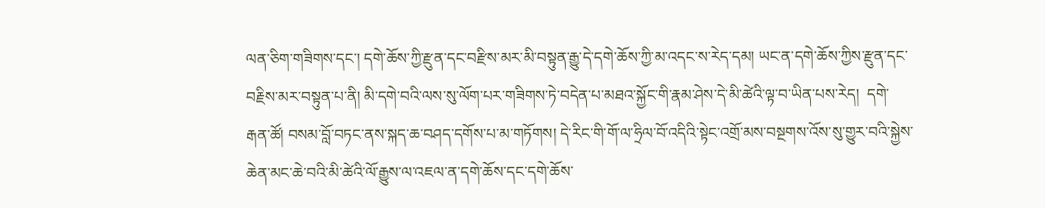ལན་ཅིག་གཟིགས་དང་། དགེ་ཆོས་ཀྱི་རྫུན་དང་བརྫིས་མར་མི་བསྟུན་རྒྱུ་དེ་དགེ་ཆོས་ཀྱི་མ་འདང་ས་རེད་དམ། ཡང་ན་དགེ་ཆོས་ཀྱིས་རྫུན་དང་བརྗིས་མར་བསྟུན་པ་ནི། མི་དགེ་བའི་ལས་སུ་ལོག་པར་གཟིགས་ཏེ་བདེན་པ་མཐའ་སྐྱོང་གི་རྣམ་ཤེས་དེ་མི་ཚེའི་ལྟ་བ་ཡིན་པས་རེད།  དགེ་རྒན་ཚོ། བསམ་བློ་བཏང་ནས་སྐད་ཆ་བཤད་དགོས་པ་མ་གཏོགས། དེ་རིང་གི་གོ་ལ་ཧྲིལ་བོ་འདིའི་སྟེང་འགྲོ་མས་བསྔགས་འོས་སུ་གྱུར་བའི་སྐྱེས་ཆེན་མང་ཆེ་བའི་མི་ཚེའི་ལོ་རྒྱུས་ལ་འཇལ་ན་དགེ་ཆོས་དང་དགེ་ཆོས་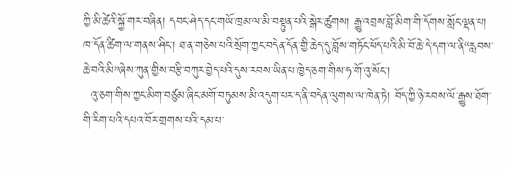ཀྱི་མི་ཚེའི་སྐྱོ་གར་བཞིན། དབང་ཤེད་དང་གཡོ་ཁྲམ་ལ་མི་བསྟུན་པའི་སྒེར་ཚུགས། རྒྱུ་འབྲས་བློ་མིག་གི་དོགས་སློང་ལྡན་པ། ཁ་དོན་ཚིག་ལ་གནས་ཤིང་། ཐ་ན་གཅེས་པའི་སྲོག་ཀྱང་བདེན་དོན་གྱི་ཆེད་དུ་བློས་གཏོང་ཕོད་པའི་མི་བོ་ཆེ་དེ་དག་ལ་ནི“རླབས་ཆེ་བའི་མི”ཞེས་ཀུན་གྱིས་བརྩི་བཀུར་བྱེད་པའི་དུས་རབས་ཡིན་པ་ཁྱེད་ཅག་གིས་ཧ་གོ་འུ་སོང་།
  འུ་ཅག་གིས་ཀྱང་མིག་བཙུམ་ཞིང་མགོ་བཏུམས་མི་འདུག་པར་ད་ནི་བདེན་ལུགས་ལ་ཁེན་ཏེ། བོད་ཀྱི་ཉེ་རབས་ལོ་རྒྱུས་ཐོག་གི་རིག་པའི་དཔའ་བོར་གྲགས་པའི་དམ་པ་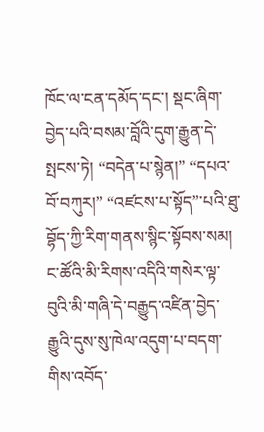ཁོང་ལ་ངན་དམོད་དང་། སྡང་ཞིག་བྱེད་པའི་བསམ་བློའི་དུག་རྒྱུན་དེ་སྤངས་ཏེ། “བདེན་པ་སྙེན།” “དཔའ་བོ་བཀུར།” “འཛངས་པ་སྟོད”་པའི་ཐུ་བྷོད་ཀྱི་རིག་གནས་སྙིང་སྟོབས་སམ། ང་ཚོའི་མི་རིགས་འདིའི་གསེར་ལྟ་བུའི་མི་གཞི་དེ་བརྒྱུད་འཛིན་བྱེད་རྒྱུའི་དུས་སུ་ཁེལ་འདུག་པ་བདག་གིས་འབོད་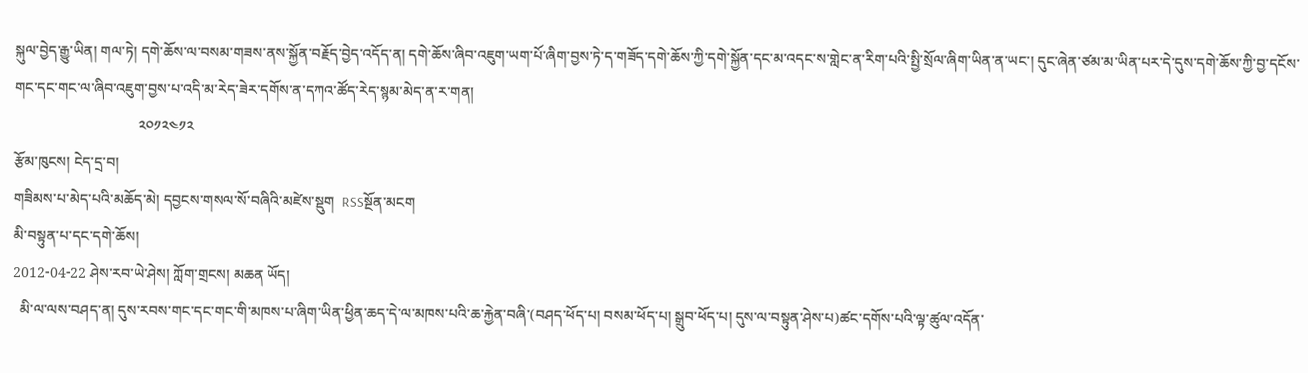སྐུལ་བྱེད་རྒྱུ་ཡིན། གལ་ཏེ། དགེ་ཆོས་ལ་བསམ་གཟས་ནས་སྐྱོན་བརྗོད་བྱེད་འདོད་ན། དགེ་ཆོས་ཞིབ་འཇུག་ཡག་པོ་ཞིག་བྱས་ཏེ་ད་གཟོད་དགེ་ཆོས་ཀྱི་དགེ་སྐྱོན་དང་མ་འདང་ས་གླེང་ན་རིག་པའི་སྤྱི་སྲོལ་ཞིག་ཡིན་ན་ཡང་། དུང་ཞེན་ཙམ་མ་ཡིན་པར་དེ་དུས་དགེ་ཆོས་ཀྱི་བྱ་དངོས་གང་དང་གང་ལ་ཞིབ་འཇུག་བྱས་པ་འདི་མ་རེད་ཟེར་དགོས་ན་དཀའ་ཚོད་རེད་སྙམ་མེད་ན་ར་གན།
                                  ༢༠༡༢༤༡༢
རྩོམ་ཁུངས། ངེད་དྲ་བ།
གཟིམས་པ་མེད་པའི་མཆོད་མེ། དབྱངས་གསལ་སོ་བཞིའི་མཛེས་སྡུག  RSSསྔོན་མངག
མི་བསྟུན་པ་དང་དགེ་ཆོས།
2012-04-22 ཤེས་རབ་ཡེ་ཤེས། ཀློག་གྲངས། མཆན ཡོད།
  མི་ལ་ལས་བཤད་ན། དུས་རབས་གང་དང་གང་གི་མཁས་པ་ཞིག་ཡིན་ཕྱིན་ཆད་དེ་ལ་མཁས་པའི་ཆ་རྐྱེན་བཞི་(བཤད་ཕོད་པ། བསམ་ཕོད་པ། སྒྲུབ་ཕོད་པ། དུས་ལ་བསྟུན་ཤེས་པ)ཚང་དགོས་པའི་ལྟ་ཚུལ་འདོན་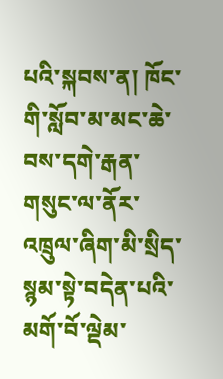པའི་སྐབས་ན། ཁོང་གི་སློབ་མ་མང་ཆེ་བས་དགེ་རྒན་གསུང་ལ་ནོར་འཁྲུལ་ཞིག་མི་སྲིད་སྙམ་སྟེ་བདེན་པའི་མགོ་བོ་ལྡེམ་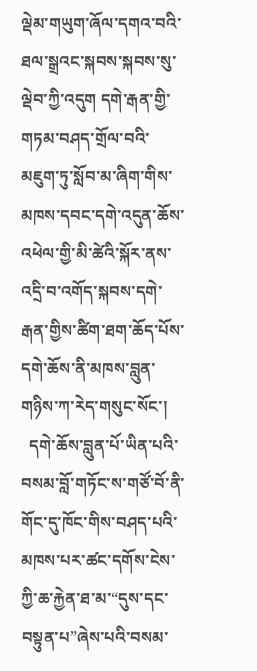ལྡེམ་གཡུག་ཞོལ་དགའ་བའི་ཐལ་སྒྲའང་སྐབས་སྐབས་སུ་ལྡེབ་ཀྱི་འདུག དགེ་རྒན་གྱི་གཏམ་བཤད་གྲོལ་བའི་མཇུག་ཏུ་སློབ་མ་ཞིག་གིས་མཁས་དབང་དགེ་འདུན་ཆོས་འཕེལ་གྱི་མི་ཚེའི་སྐོར་ནས་འདྲི་བ་འགོད་སྐབས་དགེ་རྒན་གྱིས་ཚིག་ཐག་ཆོད་པོས་དགེ་ཆོས་ནི་མཁས་བླུན་གཉིས་ཀ་རེད་གསུང་སོང་།
  དགེ་ཆོས་བླུན་པོ་ཡིན་པའི་བསམ་བློ་གཏོང་ས་གཙོ་བོ་ནི་གོང་དུ་ཁོང་གིས་བཤད་པའི་མཁས་པར་ཚང་དགོས་ངེས་ཀྱི་ཆ་རྐྱེན་ཐ་མ་“དུས་དང་བསྟུན་པ”ཞེས་པའི་བསམ་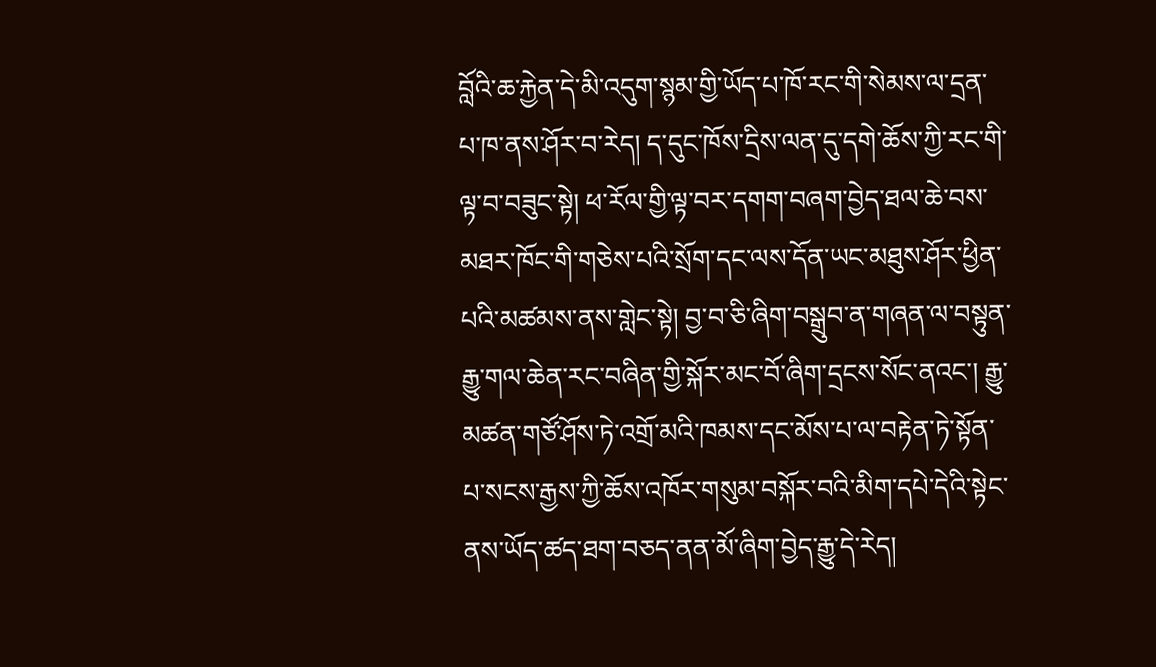བློའི་ཆ་རྐྱེན་དེ་མི་འདུག་སྙམ་གྱི་ཡོད་པ་ཁོ་རང་གི་སེམས་ལ་དྲན་པ་ཁ་ནས་ཤོར་བ་རེད། ད་དུང་ཁོས་དྲིས་ལན་དུ་དགེ་ཆོས་ཀྱི་རང་གི་ལྟ་བ་བཟུང་སྟེ། ཕ་རོལ་གྱི་ལྟ་བར་དགག་བཞག་བྱེད་ཐལ་ཆེ་བས་མཐར་ཁོང་གི་གཅེས་པའི་སྲོག་དང་ལས་དོན་ཡང་མཐུས་ཤོར་ཕྱིན་པའི་མཚམས་ནས་གླེང་སྟེ། བྱ་བ་ཅི་ཞིག་བསྒྲུབ་ན་གཞན་ལ་བསྟུན་རྒྱུ་གལ་ཆེན་རང་བཞིན་གྱི་སྐོར་མང་བོ་ཞིག་དྲངས་སོང་ནའང་། རྒྱུ་མཚན་གཙོ་ཤོས་ཏེ་འགྲོ་མའི་ཁམས་དང་མོས་པ་ལ་བརྟེན་ཏེ་སྟོན་པ་སངས་རྒྱས་ཀྱི་ཆོས་འཁོར་གསུམ་བསྐོར་བའི་མིག་དཔེ་དེའི་སྟེང་ནས་ཡོད་ཚད་ཐག་བཅད་ནན་མོ་ཞིག་བྱེད་རྒྱུ་དེ་རེད།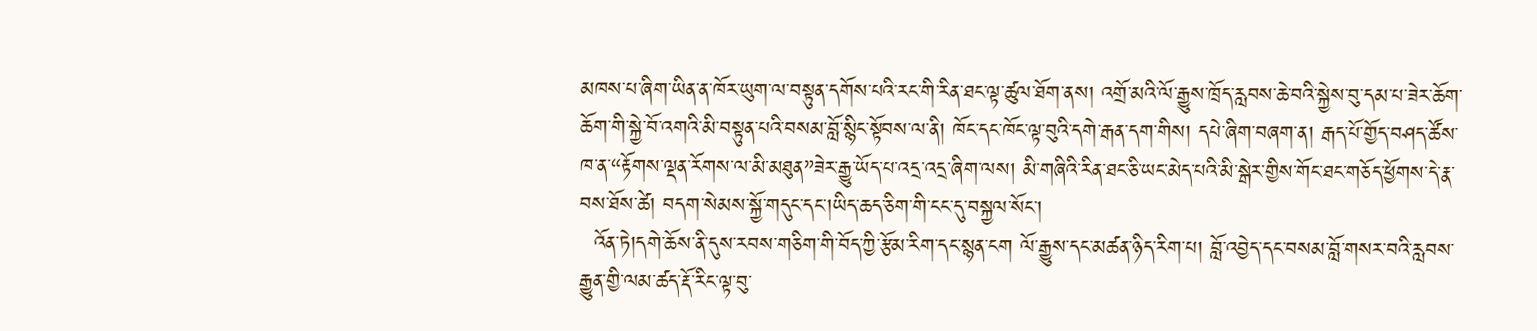མཁས་པ་ཞིག་ཡིན་ན་ཁོར་ཡུག་ལ་བསྟུན་དགོས་པའི་རང་གི་རིན་ཐང་ལྟ་ཚུལ་ཐོག་ནས། འགྲོ་མའི་ལོ་རྒྱུས་ཁྲོད་རླབས་ཆེ་བའི་སྐྱེས་བུ་དམ་པ་ཟེར་ཆོག་ཆོག་གི་སྐྱེ་བོ་འགའི་མི་བསྟུན་པའི་བསམ་བློ་སྙིང་སྟོབས་ལ་ནི། ཁོང་དང་ཁོང་ལྟ་བུའི་དགེ་རྒན་དག་གིས། དཔེ་ཞིག་བཞག་ན། རྒད་པོ་གྱོད་བཤད་ཚོས་ཁ་ན་“རྟོགས་ལྡན་རོགས་ལ་མི་མཐུན”ཟེར་རྒྱུ་ཡོད་པ་འདྲ་འདྲ་ཞིག་ལས། མི་གཞིའི་རིན་ཐང་ཅི་ཡང་མེད་པའི་མི་སྒེར་གྱིས་གོང་ཐང་གཅོད་ཕྱོགས་དེ་རྣ་བས་ཐོས་ཚེ། བདག་སེམས་སྐྱོ་གདུང་དང་།ཡིད་ཆད་ཅིག་གི་ངང་དུ་བསྐྱལ་སོང་།
  འོན་ཏེ།དགེ་ཆོས་ནི་དུས་རབས་གཅིག་གི་བོད་ཀྱི་རྩོམ་རིག་དང་སྙན་ངག ལོ་རྒྱུས་དང་མཚན་ཉིད་རིག་པ། བློ་འབྱེད་དང་བསམ་བློ་གསར་བའི་རླབས་རྒྱུན་གྱི་ལམ་ཚད་རྡོ་རིང་ལྟ་བུ་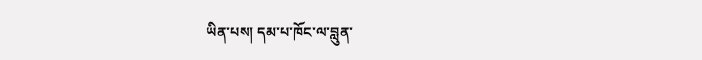ཡིན་པས། དམ་པ་ཁོང་ལ་བླུན་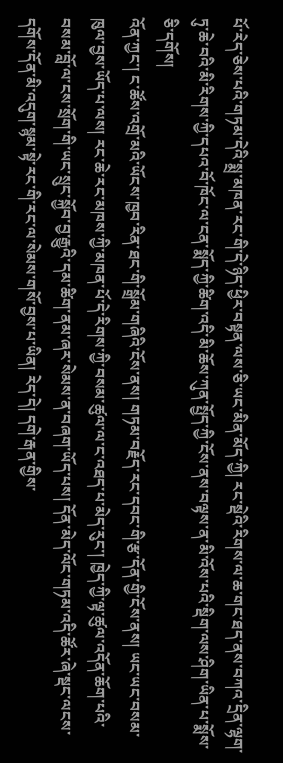པོ་རེད་ཅེས་པའི་གཏམ་དེའི་སྨྲ་མཁན་རང་གི་དེ་ཉིད་ཕྱིར་བསྟན་ལས་ཅི་ཡང་མིན་མོད་ཀྱི། རང་སྡེའི་རིགས་ལ་ཆ་གང་ཐད་ནས་བཀའ་དྲིན་ལྷག་ཏུ་ཆེ་བའི་མི་རིགས་ཀྱི་དཔའ་བོ་ཁོང་ལ་ངན་སྨོད་ཀྱི་ཚིག་འདི་མི་ཆོས་ཀུན་སྤྱོད་ཀྱི་ངོས་ནས་བལྟས་ན་མི་འོས་པའི་སྡིག་ལས་ཤིག་ཡིན་པ་སྨོས་ཅི་དགོས།
འོན་ཀྱང་། ང་ཚོས་འགྲོ་མའི་ཡོངས་ཁྱབ་རིན་ཐང་གི་སྒྲོམ་གཞིའི་ངོས་ནས། གཏམ་བརྗོད་རང་དབང་གི་རྩ་དོན་གྱི་ངོས་ནས། ཡང་ཡང་བསམ་ཁུལ་བྱས་ཡོད་པ་ལས། རང་ཆེ་རང་མཁས་ཀྱི་མཁན་པོ་དེ་རིགས་ཀྱི་བསམ་ཚུལ་ལ་ང་འཐད་པ་མེད་རུང་། ཁྱེད་ཀྱི་ལྟ་ཚུལ་འདོན་ཆོག་པའི་བསམ་བློ་ལ་ངས་སྲོག་གི་ཡང་སྲུང་སྐྱོབ་བྱ་རྒྱུའི་དམ་ཚིག་ནམ་ཞར་སེམས་ན་བཞག་ཡོད་པས། དོན་མེད་ལོང་གཏམ་འདི་ཚོར་ཞེ་སྡང་ལངས་དགོས་དོན་མི་འདུག་སྙམ་སྟེ་རང་གི་རང་ལ་སེམས་གསོ་བྱས་པ་ཡིན། རེད་དེ། དགེ་རྒན་གྱིས་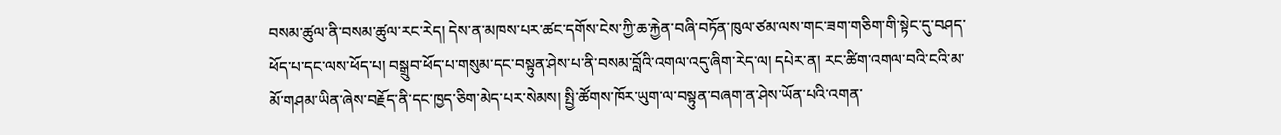བསམ་ཚུལ་ནི་བསམ་ཚུལ་རང་རེད། དེས་ན་མཁས་པར་ཚང་དགོས་ངེས་ཀྱི་ཆ་རྐྱེན་བཞི་བཏོན་ཁུལ་ཙམ་ལས་གང་ཟག་གཅིག་གི་སྟེང་དུ་བཤད་ཕོད་པ་དང་ལས་ཕོད་པ། བསྒྲུབ་ཕོད་པ་གསུམ་དང་བསྟུན་ཤེས་པ་ནི་བསམ་བློའི་འགལ་འདུ་ཞིག་རེད་ལ། དཔེར་ན། རང་ཚིག་འགལ་བའི་ངའི་མ་མོ་གཤམ་ཡིན་ཞེས་བརྗོད་ནི་དང་ཁྱད་ཅིག་མེད་པར་སེམས། སྤྱི་ཚོགས་ཁོར་ཡུག་ལ་བསྟུན་བཞག་ན་ཤེས་ཡོན་པའི་འགན་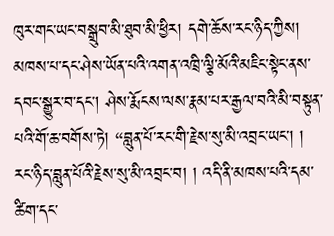ཁུར་གང་ཡང་བསྒྲུབ་མི་ཐུབ་མི་ཕྱིར། དགེ་ཆོས་རང་ཉིད་ཀྱིས། མཁས་པ་དང་ཤེས་ཡོན་པའི་འགན་འཁྲི་ལྕི་མོའི་མཇིང་སྟེང་ནས་དབང་སྒྱུར་བ་དང་། ཤེས་རྨོངས་ལས་རྣམ་པར་རྒྱལ་བའི་མི་བསྟུན་པའི་གོ་ཆ་བགོས་ཏེ། “བླུན་པོ་རང་གི་རྗེས་སུ་མི་འབྲང་ཡང་། །  རང་ཉིད་བླུན་པོའི་རྗེས་སུ་མི་འབྲང་བ། ། འདི་ནི་མཁས་པའི་དམ་ཚིག་དང་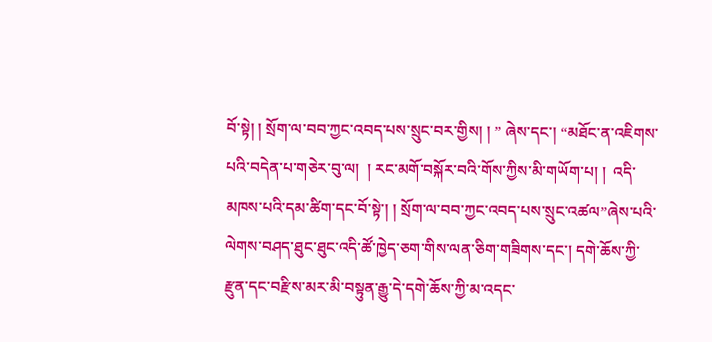བོ་སྟེ། ། སྲོག་ལ་བབ་ཀྱང་འབད་པས་སྲུང་བར་གྱིས། ། ” ཞེས་དང་། “མཐོང་ན་འཇིགས་པའི་བདེན་པ་གཅེར་བུ་ལ།  ། རང་མགོ་བསྐོར་བའི་གོས་ཀྱིས་མི་གཡོག་པ། །  འདི་མཁས་པའི་དམ་ཚིག་དང་བོ་སྟེ་། ། སྲོག་ལ་བབ་ཀྱང་འབད་པས་སྲུང་འཚལ”ཞེས་པའི་ལེགས་བཤད་ཐུང་ཐུང་འདི་ཚོ་ཁྱེད་ཅག་གིས་ལན་ཅིག་གཟིགས་དང་། དགེ་ཆོས་ཀྱི་རྫུན་དང་བརྫིས་མར་མི་བསྟུན་རྒྱུ་དེ་དགེ་ཆོས་ཀྱི་མ་འདང་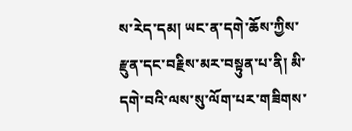ས་རེད་དམ། ཡང་ན་དགེ་ཆོས་ཀྱིས་རྫུན་དང་བརྗིས་མར་བསྟུན་པ་ནི། མི་དགེ་བའི་ལས་སུ་ལོག་པར་གཟིགས་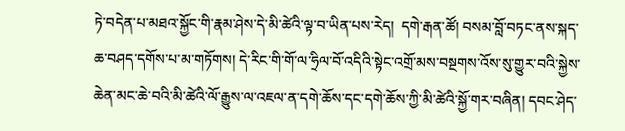ཏེ་བདེན་པ་མཐའ་སྐྱོང་གི་རྣམ་ཤེས་དེ་མི་ཚེའི་ལྟ་བ་ཡིན་པས་རེད།  དགེ་རྒན་ཚོ། བསམ་བློ་བཏང་ནས་སྐད་ཆ་བཤད་དགོས་པ་མ་གཏོགས། དེ་རིང་གི་གོ་ལ་ཧྲིལ་བོ་འདིའི་སྟེང་འགྲོ་མས་བསྔགས་འོས་སུ་གྱུར་བའི་སྐྱེས་ཆེན་མང་ཆེ་བའི་མི་ཚེའི་ལོ་རྒྱུས་ལ་འཇལ་ན་དགེ་ཆོས་དང་དགེ་ཆོས་ཀྱི་མི་ཚེའི་སྐྱོ་གར་བཞིན། དབང་ཤེད་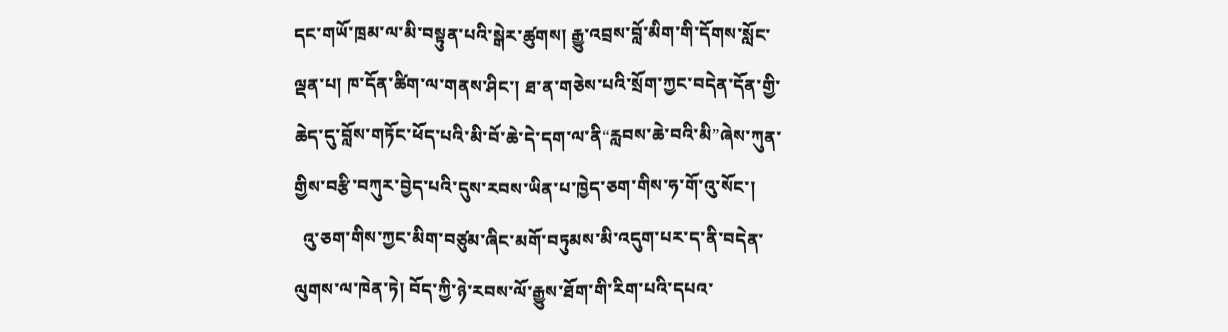དང་གཡོ་ཁྲམ་ལ་མི་བསྟུན་པའི་སྒེར་ཚུགས། རྒྱུ་འབྲས་བློ་མིག་གི་དོགས་སློང་ལྡན་པ། ཁ་དོན་ཚིག་ལ་གནས་ཤིང་། ཐ་ན་གཅེས་པའི་སྲོག་ཀྱང་བདེན་དོན་གྱི་ཆེད་དུ་བློས་གཏོང་ཕོད་པའི་མི་བོ་ཆེ་དེ་དག་ལ་ནི“རླབས་ཆེ་བའི་མི”ཞེས་ཀུན་གྱིས་བརྩི་བཀུར་བྱེད་པའི་དུས་རབས་ཡིན་པ་ཁྱེད་ཅག་གིས་ཧ་གོ་འུ་སོང་།
  འུ་ཅག་གིས་ཀྱང་མིག་བཙུམ་ཞིང་མགོ་བཏུམས་མི་འདུག་པར་ད་ནི་བདེན་ལུགས་ལ་ཁེན་ཏེ། བོད་ཀྱི་ཉེ་རབས་ལོ་རྒྱུས་ཐོག་གི་རིག་པའི་དཔའ་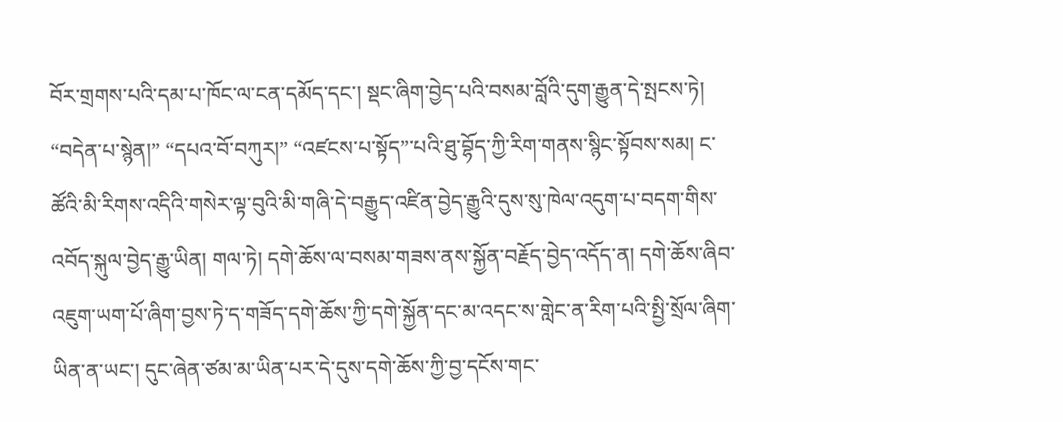བོར་གྲགས་པའི་དམ་པ་ཁོང་ལ་ངན་དམོད་དང་། སྡང་ཞིག་བྱེད་པའི་བསམ་བློའི་དུག་རྒྱུན་དེ་སྤངས་ཏེ། “བདེན་པ་སྙེན།” “དཔའ་བོ་བཀུར།” “འཛངས་པ་སྟོད”་པའི་ཐུ་བྷོད་ཀྱི་རིག་གནས་སྙིང་སྟོབས་སམ། ང་ཚོའི་མི་རིགས་འདིའི་གསེར་ལྟ་བུའི་མི་གཞི་དེ་བརྒྱུད་འཛིན་བྱེད་རྒྱུའི་དུས་སུ་ཁེལ་འདུག་པ་བདག་གིས་འབོད་སྐུལ་བྱེད་རྒྱུ་ཡིན། གལ་ཏེ། དགེ་ཆོས་ལ་བསམ་གཟས་ནས་སྐྱོན་བརྗོད་བྱེད་འདོད་ན། དགེ་ཆོས་ཞིབ་འཇུག་ཡག་པོ་ཞིག་བྱས་ཏེ་ད་གཟོད་དགེ་ཆོས་ཀྱི་དགེ་སྐྱོན་དང་མ་འདང་ས་གླེང་ན་རིག་པའི་སྤྱི་སྲོལ་ཞིག་ཡིན་ན་ཡང་། དུང་ཞེན་ཙམ་མ་ཡིན་པར་དེ་དུས་དགེ་ཆོས་ཀྱི་བྱ་དངོས་གང་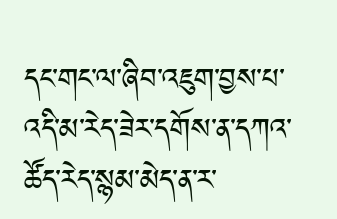དང་གང་ལ་ཞིབ་འཇུག་བྱས་པ་འདི་མ་རེད་ཟེར་དགོས་ན་དཀའ་ཚོད་རེད་སྙམ་མེད་ན་ར་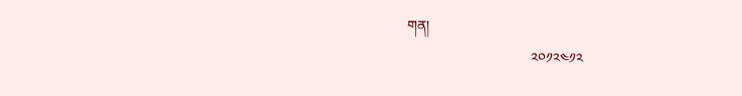གན།
                                  ༢༠༡༢༤༡༢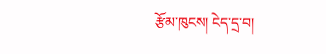རྩོམ་ཁུངས། ངེད་དྲ་བ།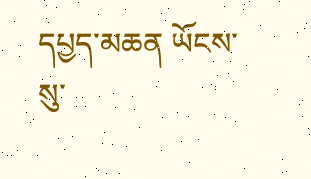དཔྱད་མཆན ཡོངས་སུ་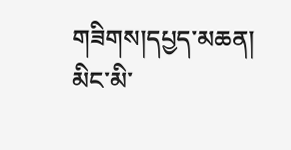གཟིགས།དཔྱད་མཆན།
མིང་མི་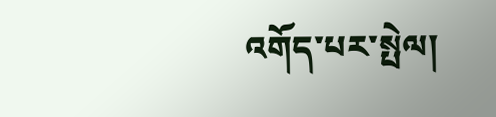འགོད་པར་སྤེལ།